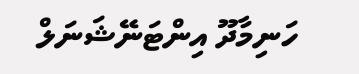ހަނިމާދޫ އިންޓަނޭޝަނަލް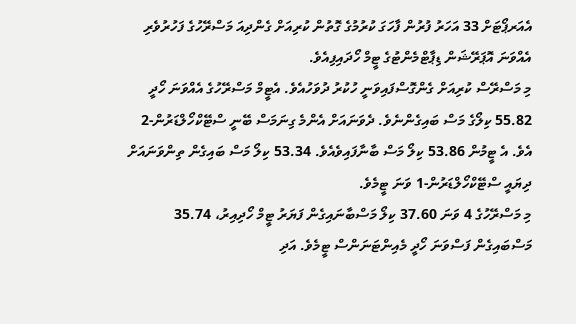އެއަރޕޯޓަށް 33 އަހަރު ފުރުން ފާހަގަ ކުރުމުގެ ގޮތުން ކުރިއަށް ގެންދިއަ މަސްރޭހުގެ ފަހުރުވެރި އެއްވަނަ އޮޕަރޭޝަން ޑިޕާޓްމެންޓުގެ ޓީމް ހޯދައިފިއެވެ.
މި މަސްރޭސް ކުރިއަށް ގެންގޮސްފައިވަނީ ހުކުރު ދުވަހުއެވެ. އެޓީމް މަސްރޭހުގެ އެއްވަނަ ހޯދީ 55.82 ކިލޯގެ މަސް ބައިގެންނެވެ. ދެވަނައަށް އެންމެ ގިނަމަސް ބޭނީ ސްޓޭކްހޯލްޑަރުން-2 އެވެ. އެ ޓީމުން 53.86 ކިލޯ މަސް ބާނާފައިވެއެވެ. 53.34 ކިލޯ މަސް ބައިގެން ތިންވަނައަށް ދިޔައީ ސްޓޭކްހޯލްޑަރުން-1 ވަނަ ޓީމެވެ.
މި މަސްރޭހުގެ 4 ވަނަ 37.60 ކިލޯ މަސްބާނައިގެން ފަޔަރު ޓީމް ހޯދިއިރު، 35.74 މަސްބައިގެން ފަސްވަނަ ހޯދީ މެއިންޓަނަންސް ޓީމެވެ. އަދި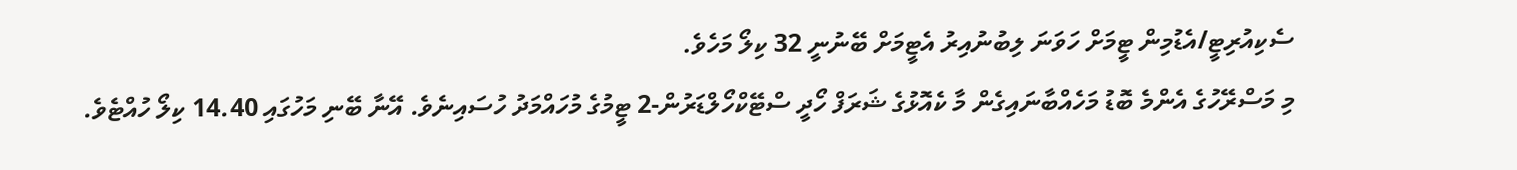ސެކިއުރިޓީ/އެޑުމިން ޓީމަށް ހަވަނަ ލިބުނުއިރު އެޓީމަށް ބޭނުނީ 32 ކިލޯ މަހެވެ.
މި މަސްރޭހުގެ އެންމެ ބޮޑު މަހެއްބާނައިގެން މާ ކެއޮޅުގެ ޝަރަފް ހޯދީ ސްޓޭކްހޯލްޑަރުން-2 ޓީމުގެ މުހައްމަދު ހުސައިނެވެ. އޭނާ ބޭނި މަހުގައި 14.40 ކިލޯ ހުއްޓެވެ.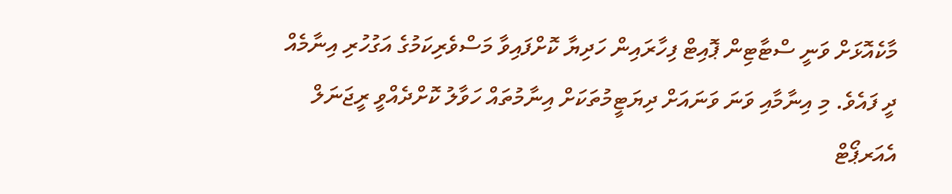މާކެއޮޅަށް ވަނީ ސްޓާޓިން ޕޮއިޓް ފިހާރައިން ހަދިޔާ ކޮށްފައިވާ މަސްވެރިކަމުގެ އަގުހުރި އިނާމެއް ދީ ފައެވެ. މި އިނާމާއި ވަނަ ވަނައަށް ދިޔަޓީމުތަކަށް އިނާމުތައް ހަވާލު ކޮށްދެއްވީ ރީޖަނަލް އެއަރޕޯޓް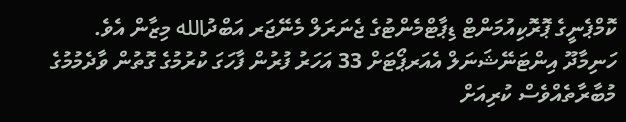ކޮމްޕެނީގެ ޕޮރޮކިއުމަންޓް ޑިޕާޓްމެންޓުގެ ޖެނަރަލް މެނޭޖަރ އަބްދުالله މިޒާން އެވެ.
ހަނިމާދޫ އިންޓަނޭޝަނަލް އެއަރޕޯޓަށް 33 އަހަރު ފުރުން ފާހަގަ ކުރުމުގެ ގޮތުން ވާދެމުމުގެ މުބާރާތެއްވެސް ކުރިއަށް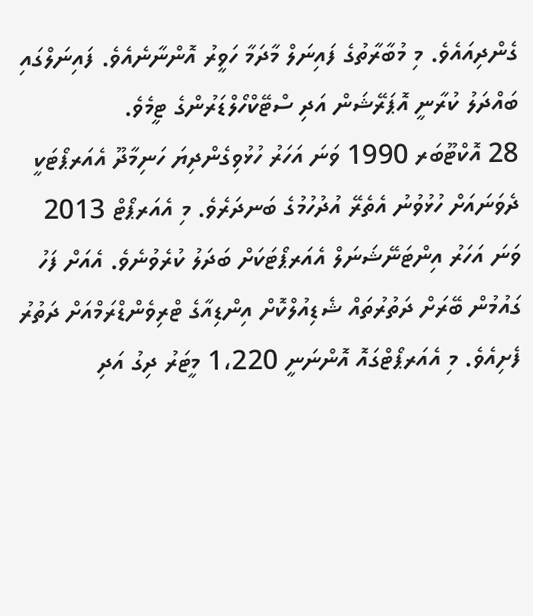ގެންދިއައެވެ. މި މުބާރާތުގެ ފައިނަލް މާދަމާ ހަވީރު އޮންނާނެއެވެ. ފައިނަލްގައި ބައްދަލު ކުރާނީ އޮޕަރޭޝަން އަދި ސްޓޭކްހޯލްޑަރުންގެ ޓީމެވެ.
28 އޮކްޓޫބަރ 1990 ވަނަ އަހަރު ހުޅުވިގެންދިޔަ ހަނިމާދޫ އެއަރޕޯޓަކީ ދެވަނައަށް ހުޅުވުނު އެތެރޭ އުދުހުމުގެ ބަނދަރެވެ. މި އެއަރޕޯޓް 2013 ވަނަ އަހަރު އިންޓަނޭޝަނަލް އެއަރޕޯޓަކަށް ބަދަލު ކުރެވުނެވެ. އެއަށް ފަހު ގައުމުން ބޭރަށް ދަތުރުތައް ޝެޑިއުލްކޮށް އިންޑިއާގެ ޓްރިވެންޑްރަމްއަށް ދަތުރު ފެށިއެވެ. މި އެއަރޕޯޓްގައޮ އޮންނަނީ 1،220 މީޓަރު ދިގު އަދި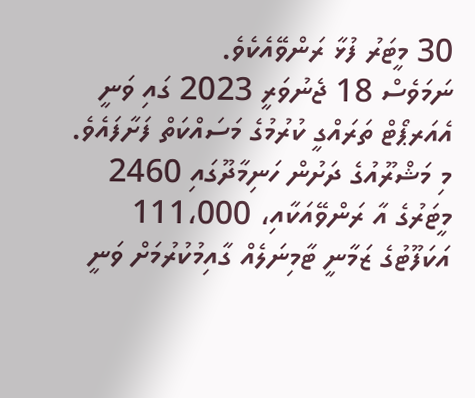30 މީޓަރު ފުޅާ ރަންވޭއެކެވެ.
ނަމަވެސް 18 ޖެނުވަރީ 2023 ގައި ވަނީ އެއަރޕޯޓް ތަރައްގީ ކުރުމުގެ މަސައްކަތް ފަށާފައެވެ. މި މަޝްރޫއުގެ ދަށުން ހަނިމާދޫގައި 2460 މީޓަރުގެ އާ ރަންވޭއަކާއި، 111،000 އަކަފޫޓުގެ ޒަމާނީ ޓާމިނަލެއް ގާއިމުކުރުމަށް ވަނީ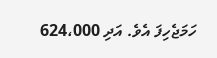ހަމަޖެހިފަ އެވެ. އަދި 624،000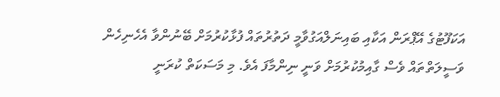އަކަފޫޓުގެ އޭޕްރަން އަކާއި ބައިނަލްއަގުވާމީ ދަތުރުތައް ފުޅާކުރުމަށް ބޭނުންވާ އެހެނިހެން ވަސީލަތްތައް ވެސް ގާއިމުކުރުމަށް ވަނީ ނިންމާފަ އެވެ. މި މަސަކަތް ކުރަނީ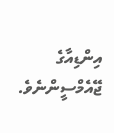އިންޑިއާގެ ޖޭއެމްސީންނެވެ.